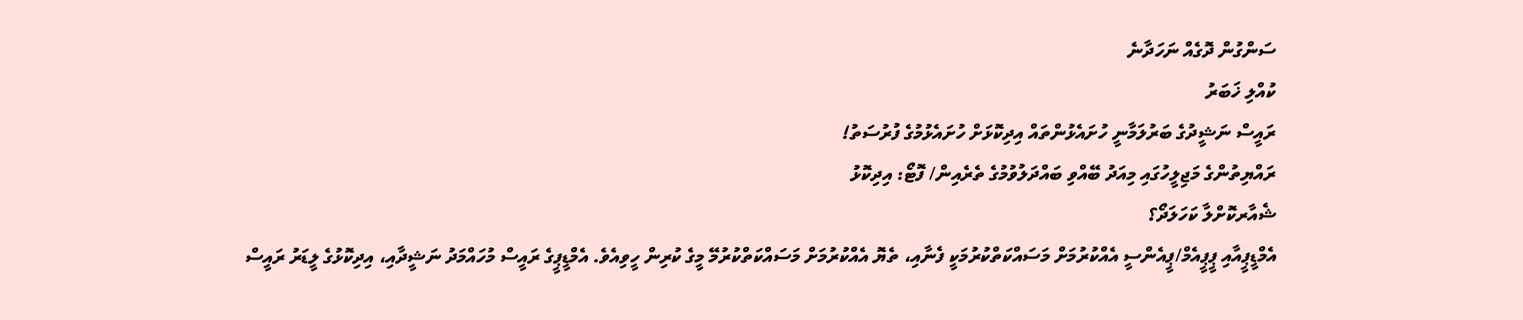ސަންގުން ދޮގެއް ނަހަދާނެ
ކުއްލި ޚަބަރު
ރައީސް ނަޝީދުގެ ބަރުލަމާނީ ހުށައެޅުންތައް އިދިކޮޅަށް ހުށައެޅުމުގެ ފުރުސަތު!
ރައްޔިތުންގެ މަޖިލީހުގައި މިއަދު ބޭއްވި ބައްދަލުވުމުގެ ތެރެއިން/ ފޮޓޯ: އިދިކޮޅު
ޝެއާރކޮށްލާ ކަހަލަދޯ؟
އެމްޑީޕީއާއި ޕީޕީއެމް/ޕީއެންސީ އެއްކުރުމަށް މަސައްކަތްކުރުމަކީ ފެނާއި، ތެޔޮ އެއްކުރުމަށް މަސައްކަތްކުރުމޭ މީގެ ކުރިން ހީވިއެވެ. އެމްޑީޕީގެ ރައީސް މުހައްމަދު ނަޝީދާއި، އިދިކޮޅުގެ ލީޑަރު ރައީސް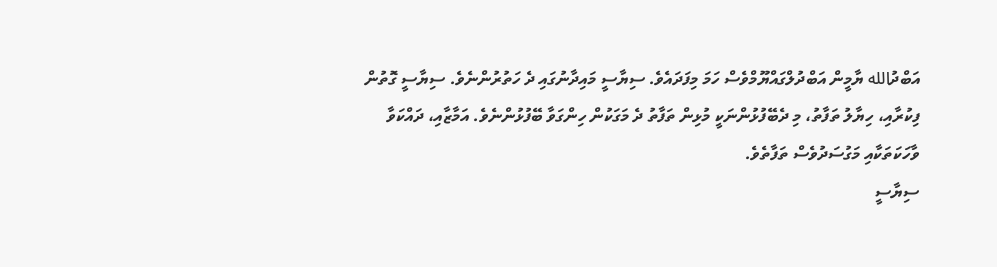އަބްދުالله ޔާމީން އަބްދުލްގައްޔޫމްވެސް ހަމަ މިފަދައެވެ. ސިޔާސީ މައިދާނުގައި ދެ ހަތުރުންނެވެ. ސިޔާސީ ގޮތުން ފިކުރާއި، ހިޔާލު ތަފާތު، މި ދެބޭފުޅުންނަކީ މުޅިން ތަފާތު ދެ މަގަކުން ހިންގަވާ ބޭފުޅުންނެވެ. އަމާޒާއި، ދައްކަވާ ވާހަކަތަކާއި މަގުސަދުވެސް ތަފާތެވެ.
ސިޔާސީ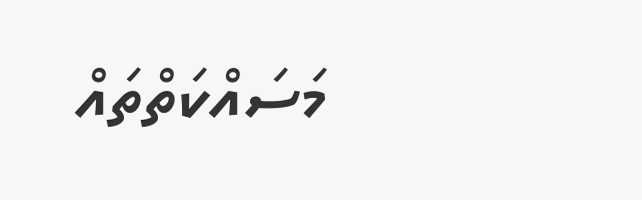މަސައްކަތްތައް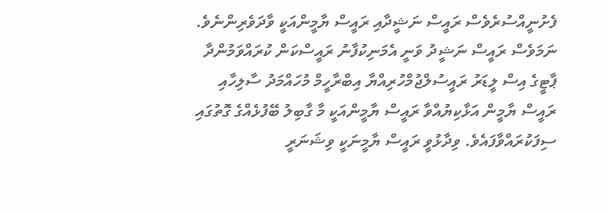ފެށުނީއްސުރެވެސް ރައީސް ނަޝީދާއި ރައީސް ޔާމީންއަކީ ވާދަވެރިންނެވެ. ނަމަވެސް ރައީސް ނަޝީދު ވަނީ އެމަނިކުފާނު ރައީސްކަން ކުރައްވަމުންދާ ޕާޓީގެ އިސް ލީޑަރު ރައީސުލްޖުމްހުރިއްޔާ އިބްރާހީމް މުހައްމަދު ސާލިހާއި ރައީސް ޔާމީން އަޅާކިޔުއްވާ ރައީސް ޔާމީންއަކީ މާ ގާބިލު ބޭފުޅެއްގެ ގޮތުގައި ސިފަކުރައްވާފައެވެ. ވިދާޅުވީ ރައީސް ޔާމީނަކީ ވިޝަނަރީ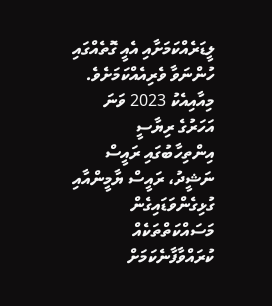ލީޑަރެއްކަމަށާއި އެއީ ގޮތެއްގައި ހުންނަވާ ވެރިއެއްކަމަށެވެ. މިއާއިއެކު 2023 ވަނަ އަހަރުގެ ރިޔާސީ އިންތިހާބުގައި ރައީސް ނަޝީދު، ރައީސް ޔާމީންއާއި ގުޅިގެންވަޑައިގެން މަސައްކަތްތަކެއް ކުރައްވާފާނެކަމަށް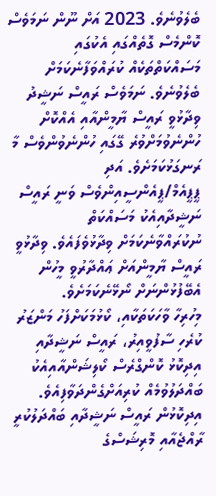ބެލެވުނެވެ. 2023 އަށް ނޫން ނަމަވެސް ކޮންމެސް ގޮތެއްގައި އެކުގައި މަސައްކަތްތަކެއް ކުރައްވަފާނެކަމަށް ބެލެވުނެވެ. ނަމަވެސް ރައީސް ނަޝީދު ވިދާޅުވީ ރައީސް ޔާމީންއާއި އެއްކޮށް ހުންނެވުމަށްވުރެ ގޭގައި ހުންނެވުންވެސް މާ ރަނގަޅުކަމަށެވެ. އަދި ޕީޕީއެމް/ޕީއެންސީއިންވެސް ވަނީ ރައީސް ނަޝީދާއިއެކު މަސައްކަތް ނުކުރައްވާނެކަމަށް ވިދާޅުވެފައެވެ. ވިދާޅުވީ ރައީސް ޔާމީންއަށް ޢައްދާރުވީ މީހުން އެބޭފުޅުންނަށް ނޯޅޭނެކަމަށެވެ.
މިހުރިހާ ވާހަކަތަކާއި، ކޯޅުމަކަށްފަހު މަންޒަރު ކުރެހި ސާފުވީއިރު، ރައީސް ނަޝީދާއި އިދިކޮޅު ކޮންގްރެސް ކޯލިޝަންއާއިއެކު ބައްދަލުވުމެއް ކުރިއަށްގެންދަވާފިއެވެ. އިދިކޮޅުން ރައީސް ނަޝީދާއި ބައްދަލުކުރީ ރާއްޖެއާއި މޮރިޝަސްގެ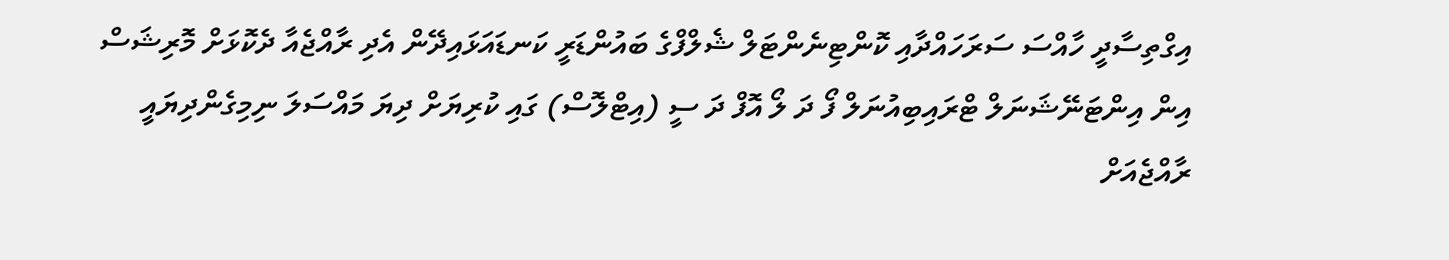އިގްތިސާދީ ހާއްސަ ސަރަހައްދާއި ކޮންޓިނެންޓަލް ޝެލްފްގެ ބައުންޑަރީ ކަނޑައަޅައިދޭން އެދި ރާއްޖެއާ ދެކޮޅަށް މޮރިޝަސް އިން އިންޓަނޭޝަނަލް ޓްރައިބިއުނަލް ފޯ ދަ ލޯ އޮފް ދަ ސީ (އިޓްލޮސް) ގައި ކުރިޔަށް ދިޔަ މައްސަލަ ނިމިގެންދިޔައީ ރާއްޖެއަށް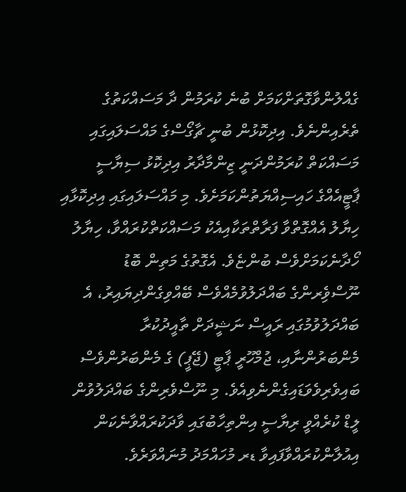ގެއްލުންވާގޮތަށްކަމަށް ބުނެ ކުރަމުން ދާ މަސައްކަތުގެ ތެރެއިންނެވެ. އިދިކޮޅުން ބުނީ ޗާގޯސްގެ މައްސަލައިގައި މަސައްކަތް ކުރަމުންދަނީ ޒިންމާދާރު އިދިކޮޅު ސިޔާސީ ޕާޓީއެއްގެ ހައިސިއްޔަތުންކަމަށެވެ. މި މައްސަލައިގައި އިދިކޮޅާއި ހިޔާލު އެއްގޮތްވާ ފަރާތްތަކާއިއެކު މަސައްކަތްކުރައްވާ، ހިޔާލު ހޯދާނެކަމަށްވެސް ބުންޏެވެ. އެގޮތުގެ މަތިން ބޮޑު ނޫސްވެިރންގެ ބައްދަލުވުމެއްވެސް ބޭއްވިގެންދިޔައިރު، އެ ބައްދަލުވުމުގައި ރައީސް ނަޝީދަށް ތާއީދުކުރާ މެންބަރުންނާއި، ޖުމްހޫރީ ޕާޓީ (ޖޭޕީ) ގެ މެންބަރުންވެސް ބައިވެރިވެވަޑައިގެންނެވިއެވެ. މި ނޫސްވެރިންގެ ބައްދަލުވުން ލީޑް ކުރެއްވީ ރިޔާސީ އިންތިހާބުގައި ވާދަކުރައްވާނެކަން އިއުލާންކުރައްވާފައިވާ ޑރ މުހައްމަދު މުނައްވަރެވެ.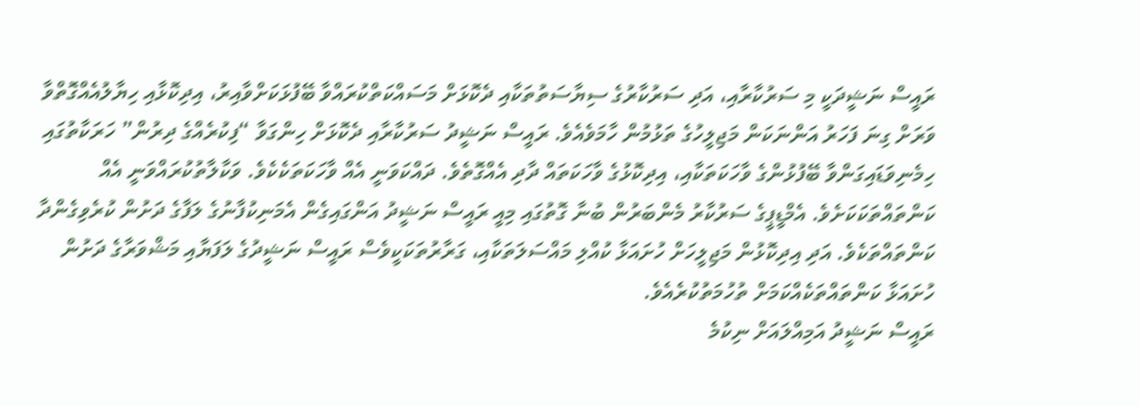ރައީސް ނަޝީދަކީ މި ސަރުކާރާއި، އަދި ސަރުކާރުގެ ސިޔާސަތުތަކާއި ދެކޮޅަށް މަސައްކަތްކުރައްވާ ބޭފުޅަކަށްވާއިރު، އިދިކޮޅާއި ހިޔާލުއެއްގޮތްވާ ވަރަށް ގިނަ ފަހަރު އަންނަކަން މަޖިލީހުގެ ތަޅުމުން ހާމަވެއެވެ. ރައީސް ނަޝީދު ސަރުކާރާއި ދެކޮޅަށް ހިންގަވާ “ފިކުރެއްގެ ދިރުން” ހަރަކާތުގައި ހިމެނިވަޑައިގަންވާ ބޭފުޅުންގެ ވާހަކަތަކާއި، އިދިކޮޅުގެ ވާހަކަތައް ދާދި އެއްގޮތެވެ. ދައްކަވަނީ އެއް ވާހަކަތަކެކެވެ. ވަކާލާތުކުރައްވަނީ އެއް ކަންތައްތަކަކަށެވެ. އެމްޑީޕީގެ ސަރުކާރު މެންބަރުން ބުނާ ގޮތުގައި މިއީ ރައީސް ނަޝީދު އަންގައިގެން އެމަނިކުފާނުގެ ލަފާގެ ދަށުން ކުރެވިގެންދާ ކަންތައްތަކެވެ. އަދި އިދިކޮޅުން މަޖިލީހަށް ހުށައަޅާ ކުއްލި މައްސަލަތަކާއި، ގަރާރުތަކަކީވެސް ރައީސް ނަޝީދުގެ ލަފަޔާއި މަޝްވަރާގެ ދަށުން ހުށައަޅާ ކަންތައްތަކެއްކަމަށް ތުހުމަތުކުރެއެވެ.
ރައީސް ނަޝީދު އަމިއްލައަށް ނިކުމެ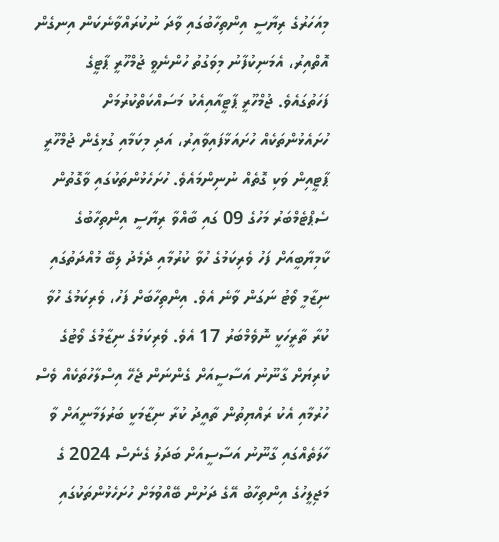މިއަހަރުގެ ރިޔާސީ އިންތިހާބުގައި ވާދަ ނުކުރައްވާނެކަން އިނގެން އޮތްއިރު، އެމަނިކުފާނު މިވަގުތު ހުންނެވީ ޖުމްހޫރީ ޕާޓީގެ ފަހަތުގައެވެ. ޖުމްހޫރީ ޕާޓީއާއިއެކު މަސައްކަތްކުރުމަށް ހުށައެޅުންތަކެއް ހުށައަޅާފައިވާއިރު، އަދި މިކަމާއި ގުޅިގެން ޖުމްހޫރީ ޕާޓީއިން ވަކި ގޮތެއް ނުނިންމައެވެ. ހުށަހެޅުންތަކުގައި ވާގޮތުން ސެޕްޓެމްބަރު މަހުގެ 09 ގައި ބާއްވާ ރިޔާސީ އިންތިހާބުގެ ކާމިޔާބީއަށް ފަހު ވެރިކަމުގެ ހުވާ ކުރުމާއި ދެމެދު ލިބޭ މުއްދަތުގައި ނިޒާމީ ވޯޓު ނަގަން ވާނެ އެވެ. އިންތިހާބަށް ފަހު، ވެރިކަމުގެ ހުވާ ކުރާ ތާރީހަކީ ނޮވެމްބަރު 17 އެވެ. ވެރިކަމުގެ ނިޒާމުގެ ވޯޓުގެ ކުރިޔަށް ގާނޫނު އަސާސީއަށް ގެންނަން ޖެހޭ އިސްލާހުތަކެއް ވެސް ހުރުމާއި އެކު ރައްޔިތުން ތާއީދު ކުރާ ނިޒާމަކީ ބަރުލަމާނީއަށް ވާ ހާލަތެއްގައި ގާނޫނު އަސާސީއަށް ބަދަލު ގެނެސް 2024 ގެ މަޖިލީހުގެ އިންތިހާބު އޭގެ ދަށުން ބޭއްވުމަށް ހުށަހެޅުންތަކުގައި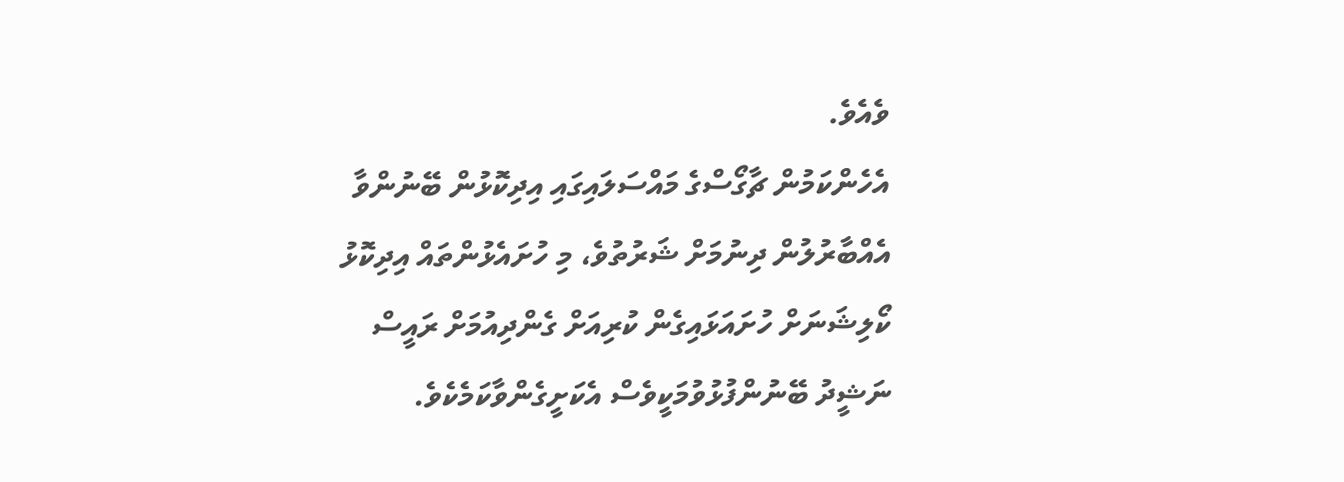ވެއެވެ.
އެހެންކަމުން ޗާގޯސްގެ މައްސަލައިގައި އިދިކޮޅުން ބޭނުންވާ އެއްބާރުލުން ދިނުމަށް ޝަރުތުވެ، މި ހުށައެޅުންތައް އިދިކޮޅު ކޯލިޝަނަށް ހުށައަޅައިގެން ކުރިއަށް ގެންދިއުމަށް ރައީސް ނަޝީދު ބޭނުންފުޅުވުމަކީވެސް އެކަށީގެންވާކަމެކެވެ.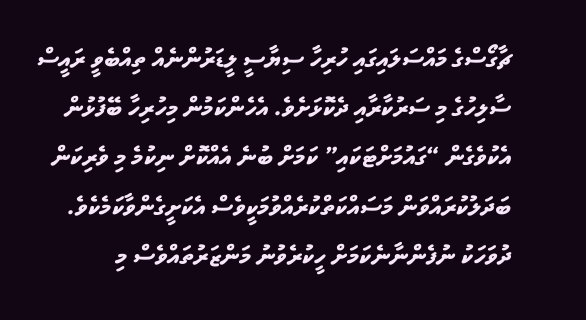ޗާގޯސްގެ މައްސަލައިގައި ހުރިހާ ސިޔާސީ ލީޑަރުންނެއް ތިއްބެވީ ރައީސް ސާލިހުގެ މި ސަރުކާރާއި ދެކޮޅަށެވެ. އެހެންކަމުން މިހުރިހާ ބޭފުޅުން އެކުވެގެން “ގައުމަށްޓަކައި” ކަމަށް ބުނެ އެއްކޮށް ނިކުމެ މި ވެރިކަން ބަދަލުކުރައްވަން މަސައްކަތްކުރެއްވުމަކީވެސް އެކަށީގެންވާކަމެކެވެ. ދުވަހަކު ނުފެންނާނެކަމަށް ހީކުރެވުނު މަންޒަރުތައްވެސް މި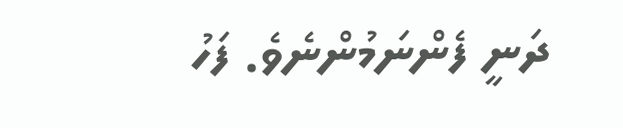ދަނީ ފެންނަމުންނެވެ. ފަހު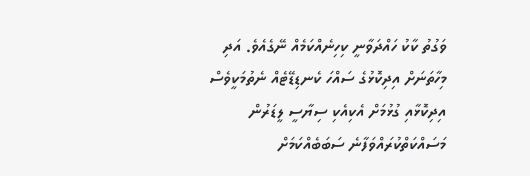ވަގުތު ކާކު ހައްދަވާނީ ކިހިނެއްކަމެއް ނޭގެއެވެ. އަދި މިހާތަނަށް އިދިކޮޅުގެ ސައްހަ ކެނޑިޑޭޓެއް ނެތުމަކީވެސް އިދިކޮޅާއި ގުޅުމަށް އެކިއެކި ސިޔާސީ ލީޑަރުން މަސައްކަތްކުރައްވަފާނެ ސަބަބެއްކަމަށް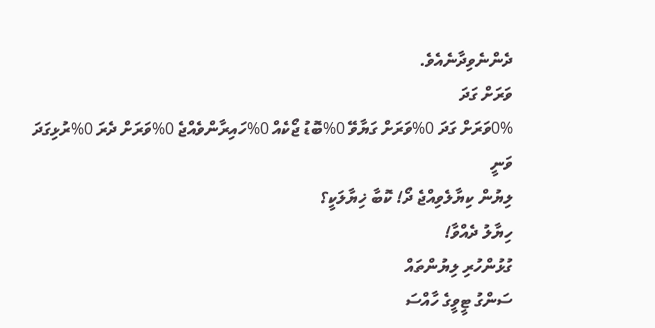ދެންނެވިދާނެއެވެ.
ވަރަށް ގަދަ
0%ވަރަށް ގަދަ 0%ވަރަށް ގަޔާވޭ 0%ބޮޑު ޖޯކެއް 0%ހައިރާންވެއްޖެ 0%ވަރަށް ދެރަ 0%ރުޅިގަދަ ވަނީ
ލިޔުން ކިޔާލެވިއްޖެ ދޯ! ކޮބާ ޚިޔާލަކީ؟
ހިޔާލު ދެއްވާ!
ގުޅުންހުރި ލިޔުންތައް
ސަންގު ޓީވީގެ ހާއްސަ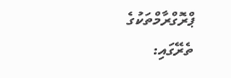ޕްރޮގްރާމްތަކުގެ ތެރޭގައި: